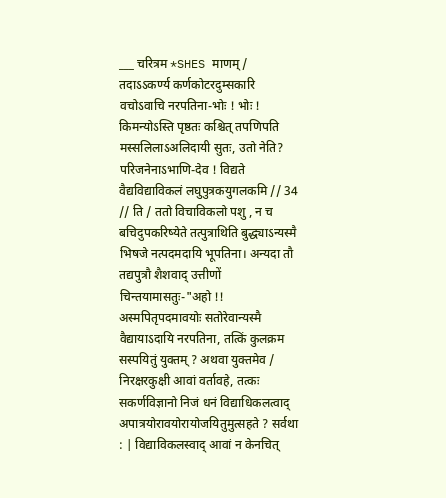___ चरित्रम *SHES माणम् / तदाऽऽकर्ण्य कर्णकोटरदुम्सकारि वचोऽवाचि नरपतिना-भोः ! भोः ! किमन्योऽस्ति पृष्ठतः कश्चित् तपणिपति मस्सलिलाऽअलिदायी सुतः, उतो नेति? परिजनेनाऽभाणि-देव ! विद्यते वैद्यविद्याविकलं लघुपुत्रकयुगलकमि // 34 // ति / ततो विचाविकलो पशु , न च बचिदुपकरिष्येते तत्पुत्राथिति बुद्ध्याऽन्यस्मै भिषजे नत्पदमदायि भूपतिना। अन्यदा तौ तद्यपुत्रौ शैशवाद् उत्तीणों चिन्तयामासतुः-"अहो !! अस्मपितृपदमावयोः सतोरेवान्यस्मै वैद्यायाऽदायि नरपतिना, तत्किं कुलक्रम सस्पयितुं युक्तम् ? अथवा युक्तमेव / निरक्षरकुक्षी आवां वर्तावहे, तत्कः सकर्णविज्ञानो निजं धनं विद्याधिकलत्वाद् अपात्रयोरावयोरायोजयितुमुत्सहते ? सर्वथा : | विद्याविकलस्वाद् आवां न केनचित्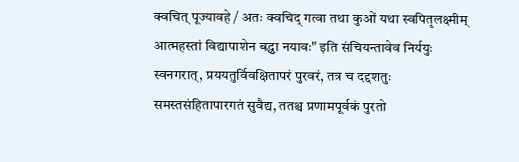क्वचित् पूज्यावहे / अतः क्वचिद् गत्वा तथा कुओं यथा स्वपितृलक्ष्मीम् आत्महस्तां विद्यापाशेन बद्ध्वा नयावः" इति संचियन्तावेव निर्ययुः स्वनगरात्, प्रययतुर्विवक्षितापरं पुरवरं, तत्र च दद्दशतुः समस्तसंहितापारगतं सुवैद्य, ततश्च प्रणामपूर्वकं पुरतो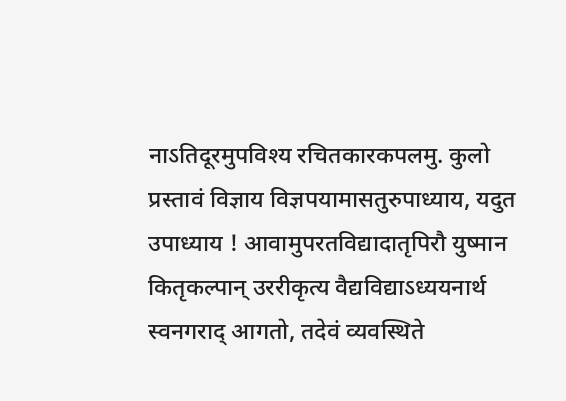नाऽतिदूरमुपविश्य रचितकारकपलमु. कुलो प्रस्तावं विज्ञाय विज्ञपयामासतुरुपाध्याय, यदुत उपाध्याय ! आवामुपरतविद्यादातृपिरौ युष्मान कितृकल्पान् उररीकृत्य वैद्यविद्याऽध्ययनार्थ स्वनगराद् आगतो, तदेवं व्यवस्थिते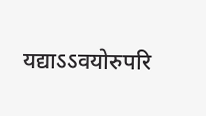यद्याऽऽवयोरुपरि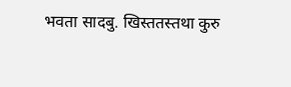भवता सादबु. खिस्ततस्तथा कुरु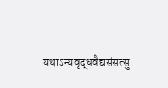यथाऽन्यवृद्धवैद्यसंसत्सु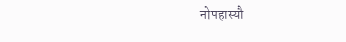नोपहास्यौ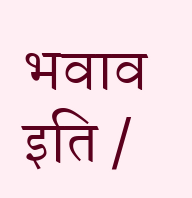भवाव इति /